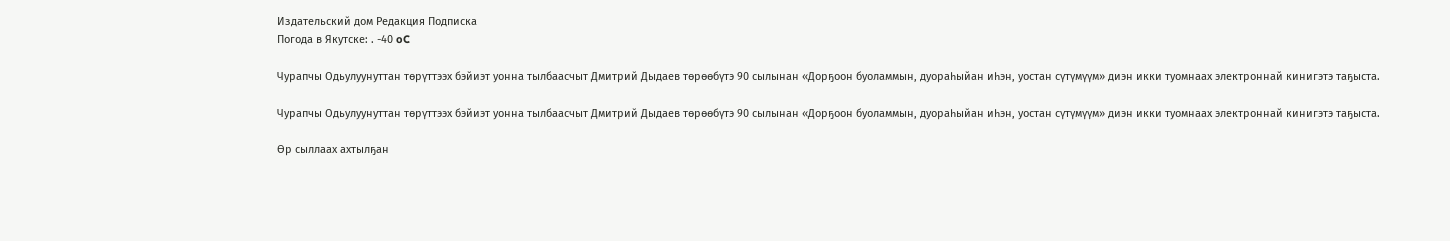Издательский дом Редакция Подписка
Погода в Якутске: . -40 oC

Чурапчы Одьулуунуттан төрүттээх бэйиэт уонна тылбаасчыт Дмитрий Дыдаев төрөөбүтэ 90 сылынан «Дорҕоон буоламмын, дуораһыйан иһэн, уостан сүтүмүүм» диэн икки туомнаах электроннай кинигэтэ таҕыста.

Чурапчы Одьулуунуттан төрүттээх бэйиэт уонна тылбаасчыт Дмитрий Дыдаев төрөөбүтэ 90 сылынан «Дорҕоон буоламмын, дуораһыйан иһэн, уостан сүтүмүүм» диэн икки туомнаах электроннай кинигэтэ таҕыста.

Өр сыллаах ахтылҕан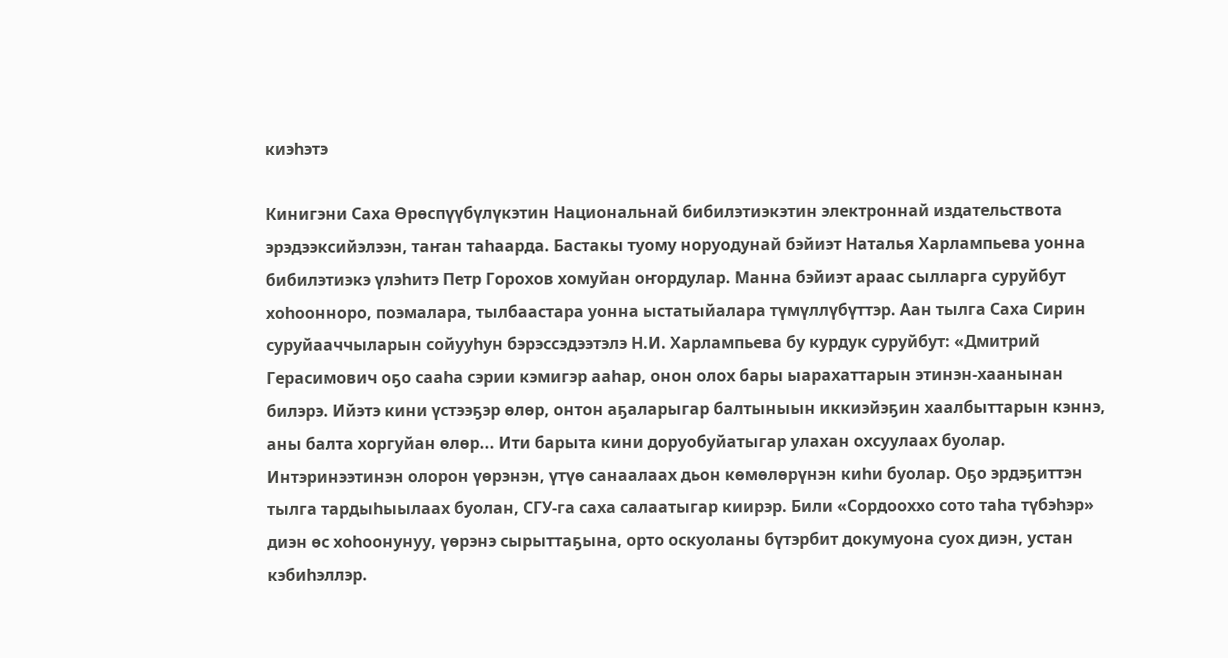киэһэтэ

Кинигэни Саха Өрөспүүбүлүкэтин Национальнай бибилэтиэкэтин электроннай издательствота эрэдээксийэлээн, таҥан таһаарда. Бастакы туому норуодунай бэйиэт Наталья Харлампьева уонна бибилэтиэкэ үлэһитэ Петр Горохов хомуйан оҥордулар. Манна бэйиэт араас сылларга суруйбут хоһоонноро, поэмалара, тылбаастара уонна ыстатыйалара түмүллүбүттэр. Аан тылга Саха Сирин суруйааччыларын сойууһун бэрэссэдээтэлэ Н.И. Харлампьева бу курдук суруйбут: «Дмитрий Герасимович оҕо сааһа сэрии кэмигэр ааһар, онон олох бары ыарахаттарын этинэн-хаанынан билэрэ. Ийэтэ кини үстээҕэр өлөр, онтон аҕаларыгар балтыныын иккиэйэҕин хаалбыттарын кэннэ, аны балта хоргуйан өлөр... Ити барыта кини доруобуйатыгар улахан охсуулаах буолар. Интэринээтинэн олорон үөрэнэн, үтүө санаалаах дьон көмөлөрүнэн киһи буолар. Оҕо эрдэҕиттэн тылга тардыһыылаах буолан, СГУ-га саха салаатыгар киирэр. Били «Сордооххо сото таһа түбэһэр» диэн өс хоһоонунуу, үөрэнэ сырыттаҕына, орто оскуоланы бүтэрбит докумуона суох диэн, устан кэбиһэллэр.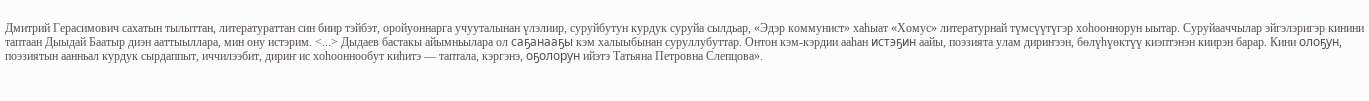Дмитрий Герасимович сахатын тылыттан, литератураттан син биир тэйбэт, оройуоннарга учууталынан үлэлиир, суруйбутун курдук суруйа сылдьар, «Эдэр коммунист» хаһыат «Хомус» литературнай түмсүүтүгэр хоһооннорун ыытар. Суруйааччылар эйгэлэригэр кинини таптаан Дыыдай Баатыр диэн ааттыыллара, мин ону истэрим. <...> Дыдаев бастакы айымньылара ол саҕанааҕы кэм халыыбынан суруллубуттар. Онтон кэм-кэрдии ааһан истэҕин аайы, поэзията улам дириҥээн, бөлүһүөктүү киэптэнэн киирэн барар. Кини олоҕун, поэзиятын аанньал курдук сырдаппыт, иччилээбит, дириҥ ис хоһооннообут киһитэ — таптала, кэргэнэ, оҕолорун ийэтэ Татьяна Петровна Слепцова».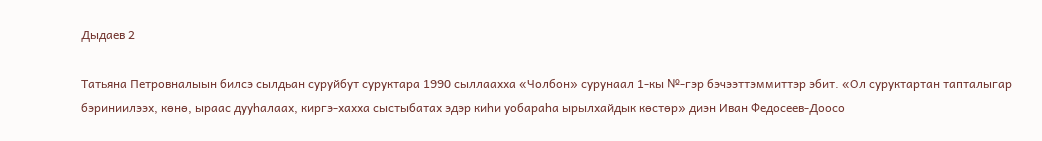Дыдаев 2

Татьяна Петровналыын билсэ сылдьан суруйбут суруктара 1990 сыллаахха «Чолбон» сурунаал 1-кы №-гэр бэчээттэммиттэр эбит. «Ол суруктартан тапталыгар бэриниилээх, көнө, ыраас дууһалаах, киргэ-хахха сыстыбатах эдэр киһи уобараһа ырылхайдык көстөр» диэн Иван Федосеев-Доосо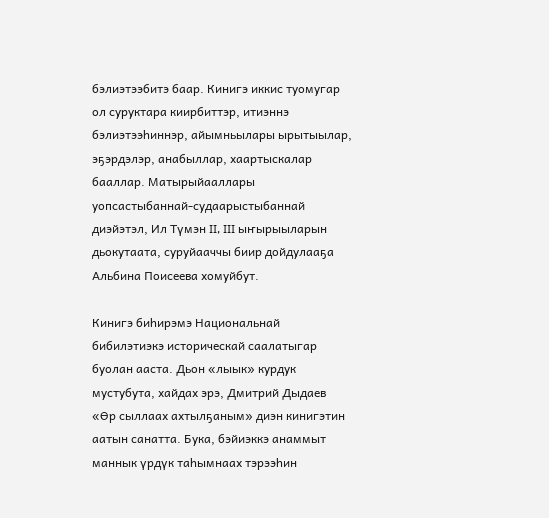бэлиэтээбитэ баар. Кинигэ иккис туомугар ол суруктара киирбиттэр, итиэннэ бэлиэтээһиннэр, айымньылары ырытыылар, эҕэрдэлэр, анабыллар, хаартыскалар бааллар. Матырыйааллары уопсастыбаннай-судаарыстыбаннай диэйэтэл, Ил Түмэн II, III ыҥырыыларын дьокутаата, суруйааччы биир дойдулааҕа Альбина Поисеева хомуйбут.

Кинигэ биһирэмэ Национальнай бибилэтиэкэ историческай саалатыгар буолан ааста. Дьон «лыык» курдук мустубута, хайдах эрэ, Дмитрий Дыдаев «Өр сыллаах ахтылҕаным» диэн кинигэтин аатын санатта. Бука, бэйиэккэ анаммыт маннык үрдүк таһымнаах тэрээһин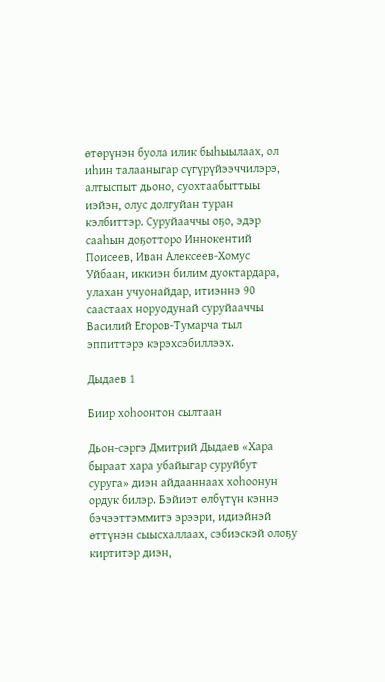өтөрүнэн буола илик быһыылаах, ол иһин талааныгар сүгүрүйээччилэрэ, алтыспыт дьоно, суохтаабыттыы иэйэн, олус долгуйан туран кэлбиттэр. Суруйааччы оҕо, эдэр сааһын доҕотторо Иннокентий Поисеев, Иван Алексеев-Хомус Уйбаан, иккиэн билим дуоктардара, улахан учуонайдар, итиэннэ 90 саастаах норуодунай суруйааччы Василий Егоров-Тумарча тыл эппиттэрэ кэрэхсэбиллээх.

Дыдаев 1

Биир хоһоонтон сылтаан

Дьон-сэргэ Дмитрий Дыдаев «Хара быраат хара убайыгар суруйбут суруга» диэн айдааннаах хоһоонун ордук билэр. Бэйиэт өлбүтүн кэннэ бэчээттэммитэ эрээри, идиэйнэй өттүнэн сыысхаллаах, сэбиэскэй олоҕу киртитэр диэн,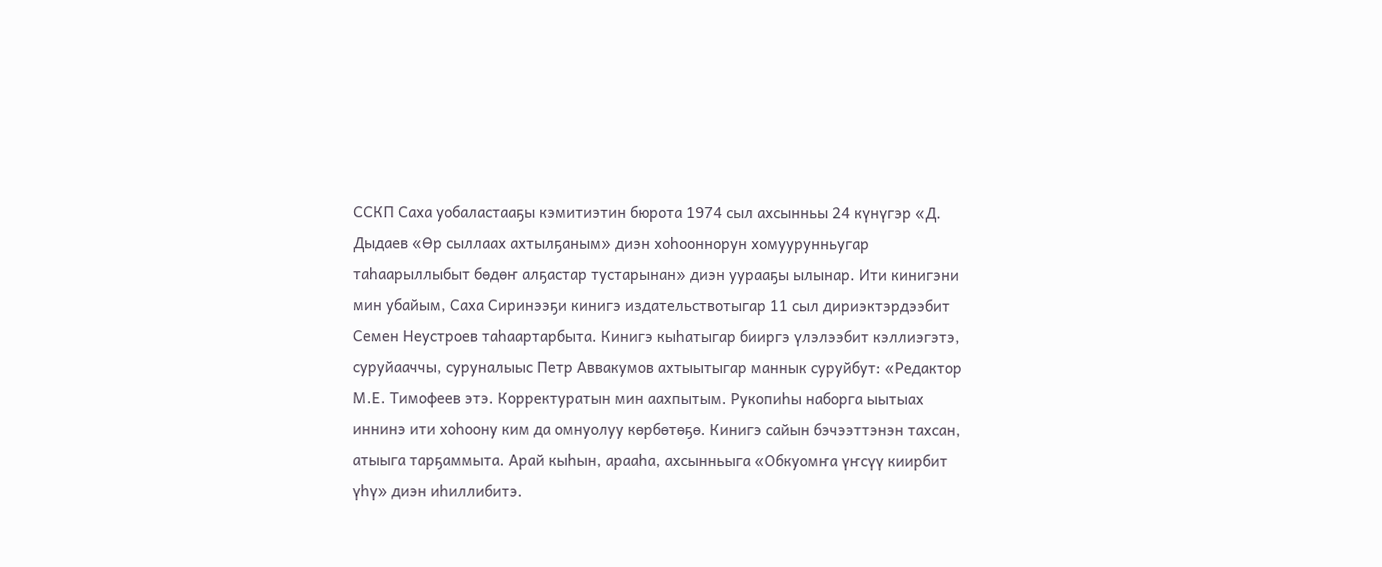ССКП Саха уобаластааҕы кэмитиэтин бюрота 1974 сыл ахсынньы 24 күнүгэр «Д. Дыдаев «Өр сыллаах ахтылҕаным» диэн хоһооннорун хомуурунньугар таһаарыллыбыт бөдөҥ алҕастар тустарынан» диэн уурааҕы ылынар. Ити кинигэни мин убайым, Саха Сиринээҕи кинигэ издательствотыгар 11 сыл дириэктэрдээбит Семен Неустроев таһаартарбыта. Кинигэ кыһатыгар бииргэ үлэлээбит кэллиэгэтэ, суруйааччы, суруналыыс Петр Аввакумов ахтыытыгар маннык суруйбут: «Редактор М.Е. Тимофеев этэ. Корректуратын мин аахпытым. Рукопиһы наборга ыытыах иннинэ ити хоһоону ким да омнуолуу көрбөтөҕө. Кинигэ сайын бэчээттэнэн тахсан, атыыга тарҕаммыта. Арай кыһын, арааһа, ахсынньыга «Обкуомҥа үҥсүү киирбит үһү» диэн иһиллибитэ.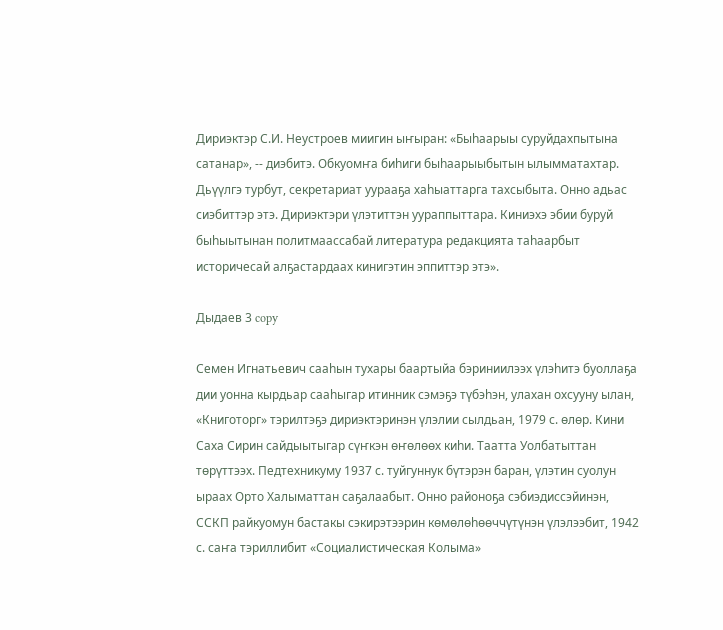Дириэктэр С.И. Неустроев миигин ыҥыран: «Быһаарыы суруйдахпытына сатанар», -- диэбитэ. Обкуомҥа биһиги быһаарыыбытын ылымматахтар. Дьүүлгэ турбут, секретариат уурааҕа хаһыаттарга тахсыбыта. Онно адьас сиэбиттэр этэ. Дириэктэри үлэтиттэн уураппыттара. Киниэхэ эбии буруй быһыытынан политмаассабай литература редакцията таһаарбыт историчесай алҕастардаах кинигэтин эппиттэр этэ».

Дыдаев 3 copy

Семен Игнатьевич сааһын тухары баартыйа бэриниилээх үлэһитэ буоллаҕа дии уонна кырдьар сааһыгар итинник сэмэҕэ түбэһэн, улахан охсууну ылан, «Книготорг» тэрилтэҕэ дириэктэринэн үлэлии сылдьан, 1979 с. өлөр. Кини Саха Сирин сайдыытыгар сүҥкэн өҥөлөөх киһи. Таатта Уолбатыттан төрүттээх. Педтехникуму 1937 с. туйгуннук бүтэрэн баран, үлэтин суолун ыраах Орто Халыматтан саҕалаабыт. Онно районоҕа сэбиэдиссэйинэн, ССКП райкуомун бастакы сэкирэтээрин көмөлөһөөччүтүнэн үлэлээбит, 1942 с. саҥа тэриллибит «Социалистическая Колыма»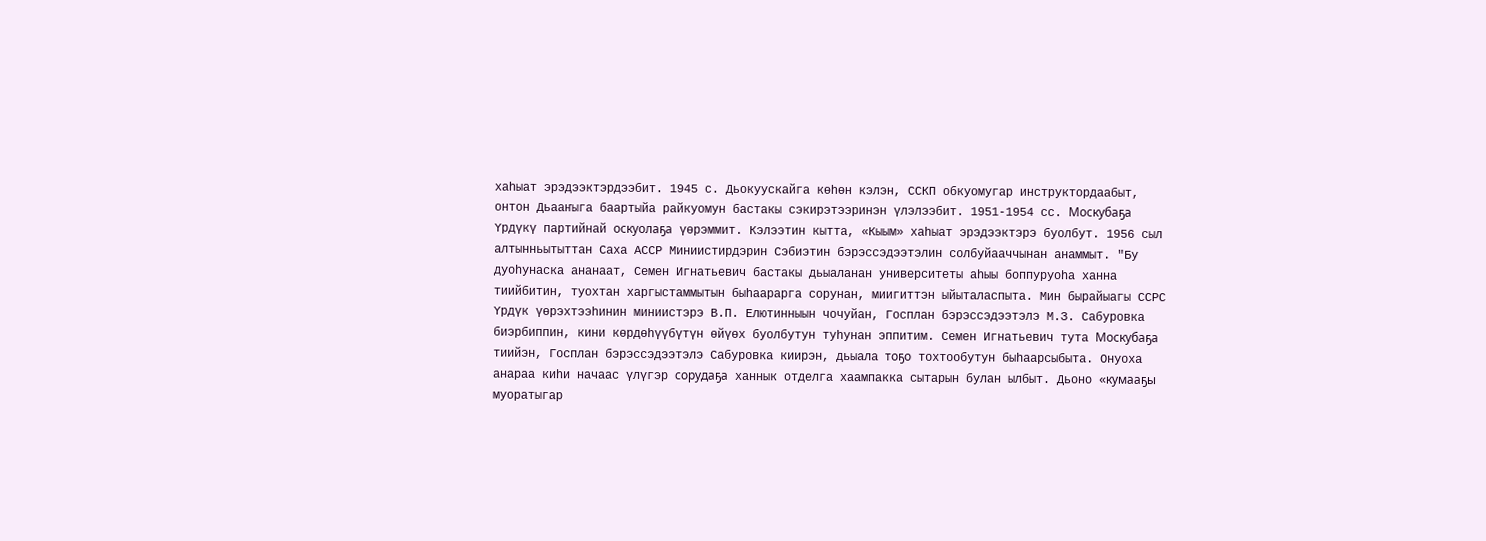хаһыат эрэдээктэрдээбит. 1945 с. Дьокуускайга көһөн кэлэн, ССКП обкуомугар инструктордаабыт, онтон Дьааҥыга баартыйа райкуомун бастакы сэкирэтээринэн үлэлээбит. 1951-1954 сс. Москубаҕа Үрдүкү партийнай оскуолаҕа үөрэммит. Кэлээтин кытта, «Кыым» хаһыат эрэдээктэрэ буолбут. 1956 сыл алтынньытыттан Саха АССР Миниистирдэрин Сэбиэтин бэрэссэдээтэлин солбуйааччынан анаммыт. "Бу дуоһунаска ананаат, Семен Игнатьевич бастакы дьыаланан университеты аһыы боппуруоһа ханна тиийбитин, туохтан харгыстаммытын быһаарарга сорунан, миигиттэн ыйыталаспыта. Мин бырайыагы ССРС Үрдүк үөрэхтээһинин миниистэрэ В.П. Елютинныын чочуйан, Госплан бэрэссэдээтэлэ М.З. Сабуровка биэрбиппин, кини көрдөһүүбүтүн өйүөх буолбутун туһунан эппитим. Семен Игнатьевич тута Москубаҕа тиийэн, Госплан бэрэссэдээтэлэ Сабуровка киирэн, дьыала тоҕо тохтообутун быһаарсыбыта. Онуоха анараа киһи начаас үлүгэр сорудаҕа ханнык отделга хаампакка сытарын булан ылбыт. Дьоно «кумааҕы муоратыгар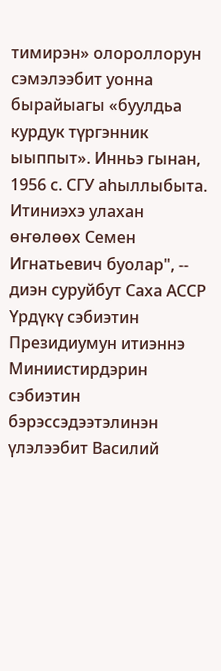тимирэн» олороллорун сэмэлээбит уонна бырайыагы «буулдьа курдук түргэнник ыыппыт». Инньэ гынан, 1956 с. СГУ аһыллыбыта. Итиниэхэ улахан өҥөлөөх Семен Игнатьевич буолар", -- диэн суруйбут Саха АССР Үрдүкү сэбиэтин Президиумун итиэннэ Миниистирдэрин сэбиэтин бэрэссэдээтэлинэн үлэлээбит Василий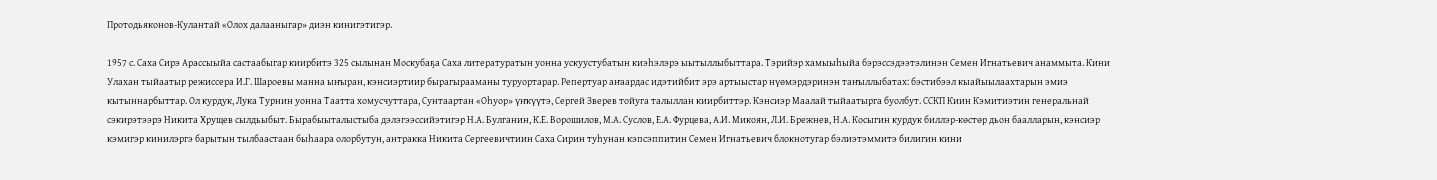Протодьяконов-Кулантай «Олох далааныгар» диэн кинигэтигэр.

1957 с. Саха Сирэ Арассыыйа састаабыгар киирбитэ 325 сылынан Москубаҕа Саха литературатын уонна ускуустубатын киэһэлэрэ ыытыллыбыттара. Тэрийэр хамыыһыйа бэрэссэдээтэлинэн Семен Игнатьевич анаммыта. Кини Улахан тыйаатыр режиссера И.Г. Шароевы манна ыҥыран, кэнсиэртиир бырагырааманы туруортарар. Репертуар аҥаардас идэтийбит эрэ артыыстар нүөмэрдэринэн таҥыллыбатах: бэстибээл кыайыылаахтарын эмиэ кытыннарбыттар. Ол курдук, Лука Турнин уонна Таатта хомусчуттара, Сунтаартан «Оһуор» үҥкүүтэ, Сергей Зверев тойуга талыллан киирбиттэр. Кэнсиэр Маалай тыйаатырга буолбут. ССКП Киин Кэмитиэтин генеральнай сэкирэтээрэ Никита Хрущев сылдьыбыт. Бырабыыталыстыба дэлэгээссийэтигэр Н.А. Булганин, К.Е. Ворошилов, М.А. Суслов, Е.А. Фурцева, А.И. Микоян, Л.И. Брежнев, Н.А. Косыгин курдук биллэр-көстөр дьон баалларын, кэнсиэр кэмигэр кинилэргэ барытын тылбаастаан быһаара олорбутун, антракка Никита Сергеевичтиин Саха Сирин туһунан кэпсэппитин Семен Игнатьевич блокнотугар бэлиэтэммитэ билигин кини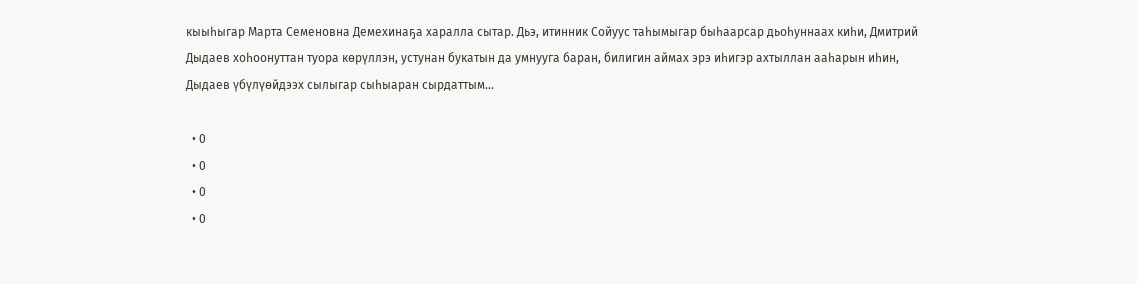кыыһыгар Марта Семеновна Демехинаҕа харалла сытар. Дьэ, итинник Сойуус таһымыгар быһаарсар дьоһуннаах киһи, Дмитрий Дыдаев хоһоонуттан туора көрүллэн, устунан букатын да умнууга баран, билигин аймах эрэ иһигэр ахтыллан ааһарын иһин, Дыдаев үбүлүөйдээх сылыгар сыһыаран сырдаттым...

  • 0
  • 0
  • 0
  • 0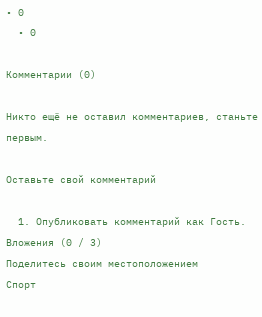• 0
  • 0

Комментарии (0)

Никто ещё не оставил комментариев, станьте первым.

Оставьте свой комментарий

  1. Опубликовать комментарий как Гость.
Вложения (0 / 3)
Поделитесь своим местоположением
Спорт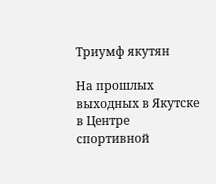Триумф якутян

На прошлых выходных в Якутске в Центре спортивной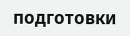подготовки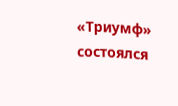«Триумф» состоялся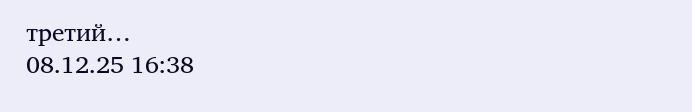третий…
08.12.25 16:38